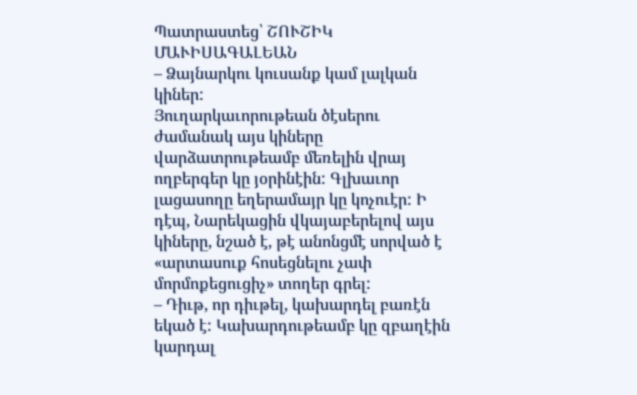Պատրաստեց՝ ՇՈՒՇԻԿ ՄԱՒԻՍԱԳԱԼԵԱՆ
– Ձայնարկու կուսանք կամ լալկան կիներ:
Յուղարկաւորութեան ծէսերու ժամանակ այս կիները վարձատրութեամբ մեռելին վրայ ողբերգեր կը յօրինէին: Գլխաւոր լացասողը եղերամայր կը կոչուէր: Ի դէպ, Նարեկացին վկայաբերելով այս կիները, նշած է, թէ անոնցմէ սորված է «արտասուք հոսեցնելու չափ մորմոքեցուցիչ» տողեր գրել:
– Դիւթ, որ դիւթել, կախարդել բառէն եկած է: Կախարդութեամբ կը զբաղէին կարդալ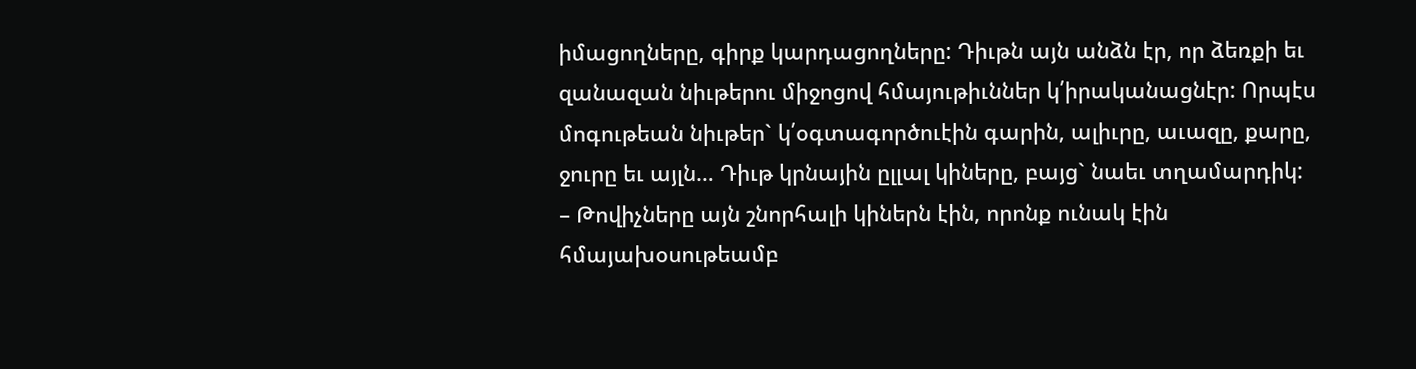իմացողները, գիրք կարդացողները: Դիւթն այն անձն էր, որ ձեռքի եւ զանազան նիւթերու միջոցով հմայութիւններ կ՛իրականացնէր: Որպէս մոգութեան նիւթեր` կ՛օգտագործուէին գարին, ալիւրը, աւազը, քարը, ջուրը եւ այլն… Դիւթ կրնային ըլլալ կիները, բայց` նաեւ տղամարդիկ:
– Թովիչները այն շնորհալի կիներն էին, որոնք ունակ էին հմայախօսութեամբ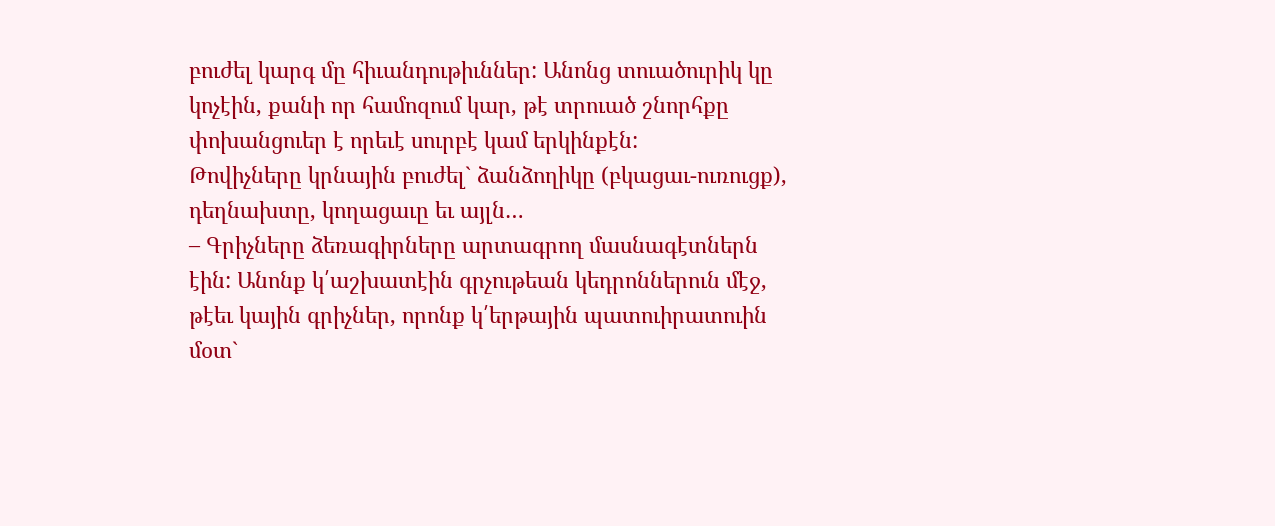բուժել կարգ մը հիւանդութիւններ: Անոնց տուածուրիկ կը կոչէին, քանի որ համոզում կար, թէ տրուած շնորհքը փոխանցուեր է որեւէ սուրբէ կամ երկինքէն:
Թովիչները կրնային բուժել` ձանձողիկը (բկացաւ-ուռուցք), դեղնախտը, կողացաւը եւ այլն…
– Գրիչները ձեռագիրները արտագրող մասնագէտներն էին: Անոնք կ՛աշխատէին գրչութեան կեդրոններուն մէջ, թէեւ կային գրիչներ, որոնք կ՛երթային պատուիրատուին մօտ`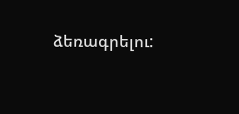ձեռագրելու: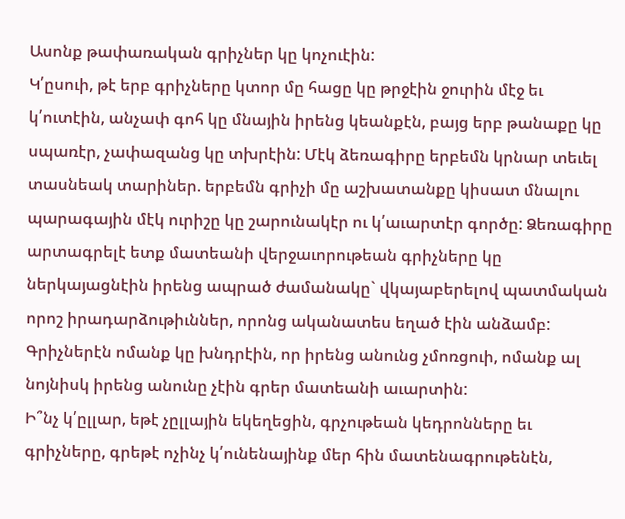Ասոնք թափառական գրիչներ կը կոչուէին:
Կ՛ըսուի, թէ երբ գրիչները կտոր մը հացը կը թրջէին ջուրին մէջ եւ կ՛ուտէին, անչափ գոհ կը մնային իրենց կեանքէն, բայց երբ թանաքը կը սպառէր, չափազանց կը տխրէին: Մէկ ձեռագիրը երբեմն կրնար տեւել տասնեակ տարիներ. երբեմն գրիչի մը աշխատանքը կիսատ մնալու պարագային մէկ ուրիշը կը շարունակէր ու կ՛աւարտէր գործը: Ձեռագիրը արտագրելէ ետք մատեանի վերջաւորութեան գրիչները կը ներկայացնէին իրենց ապրած ժամանակը` վկայաբերելով պատմական որոշ իրադարձութիւններ, որոնց ականատես եղած էին անձամբ: Գրիչներէն ոմանք կը խնդրէին, որ իրենց անունց չմոռցուի, ոմանք ալ նոյնիսկ իրենց անունը չէին գրեր մատեանի աւարտին:
Ի՞նչ կ՛ըլլար, եթէ չըլլային եկեղեցին, գրչութեան կեդրոնները եւ գրիչները, գրեթէ ոչինչ կ՛ունենայինք մեր հին մատենագրութենէն,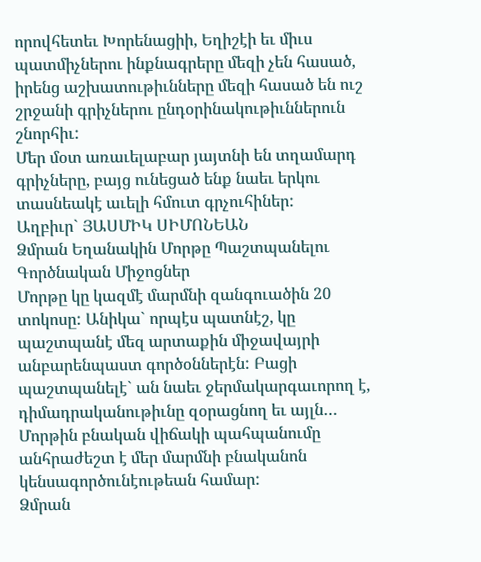որովհետեւ Խորենացիի, Եղիշէի եւ միւս պատմիչներու ինքնագրերը մեզի չեն հասած, իրենց աշխատութիւնները մեզի հասած են ուշ շրջանի գրիչներու ընդօրինակութիւններուն շնորհիւ:
Մեր մօտ առաւելաբար յայտնի են տղամարդ գրիչները, բայց ունեցած ենք նաեւ երկու տասնեակէ աւելի հմուտ գրչուհիներ:
Աղբիւր` ՅԱՍՄԻԿ ՍԻՄՈՆԵԱՆ
Ձմրան Եղանակին Մորթը Պաշտպանելու
Գործնական Միջոցներ
Մորթը կը կազմէ մարմնի զանգուածին 20 տոկոսը: Անիկա` որպէս պատնէշ, կը պաշտպանէ մեզ արտաքին միջավայրի անբարենպաստ գործօններէն: Բացի պաշտպանելէ` ան նաեւ ջերմակարգաւորող է, դիմադրականութիւնը զօրացնող եւ այլն… Մորթին բնական վիճակի պահպանումը անհրաժեշտ է մեր մարմնի բնականոն կենսագործունէութեան համար:
Ձմրան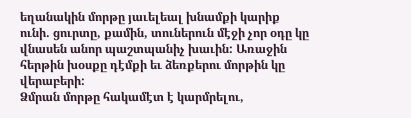եղանակին մորթը յաւելեալ խնամքի կարիք ունի. ցուրտը, քամին, տուներուն մէջի չոր օդը կը վնասեն անոր պաշտպանիչ խաւին: Առաջին հերթին խօսքը դէմքի եւ ձեռքերու մորթին կը վերաբերի:
Ձմրան մորթը հակամէտ է կարմրելու,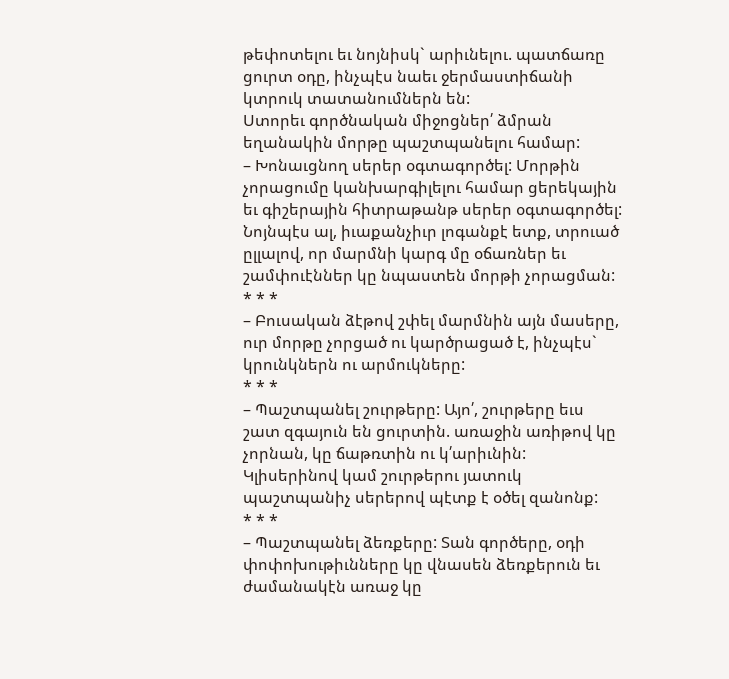թեփոտելու եւ նոյնիսկ` արիւնելու. պատճառը ցուրտ օդը, ինչպէս նաեւ ջերմաստիճանի կտրուկ տատանումներն են:
Ստորեւ գործնական միջոցներ՛ ձմրան եղանակին մորթը պաշտպանելու համար:
– Խոնաւցնող սերեր օգտագործել: Մորթին չորացումը կանխարգիլելու համար ցերեկային եւ գիշերային հիտրաթանթ սերեր օգտագործել:
Նոյնպէս ալ, իւաքանչիւր լոգանքէ ետք, տրուած ըլլալով, որ մարմնի կարգ մը օճառներ եւ շամփուէններ կը նպաստեն մորթի չորացման:
* * *
– Բուսական ձէթով շփել մարմնին այն մասերը, ուր մորթը չորցած ու կարծրացած է, ինչպէս` կրունկներն ու արմուկները:
* * *
– Պաշտպանել շուրթերը: Այո՛, շուրթերը եւս շատ զգայուն են ցուրտին. առաջին առիթով կը չորնան, կը ճաթռտին ու կ՛արիւնին: Կլիսերինով կամ շուրթերու յատուկ պաշտպանիչ սերերով պէտք է օծել զանոնք:
* * *
– Պաշտպանել ձեռքերը: Տան գործերը, օդի փոփոխութիւնները կը վնասեն ձեռքերուն եւ ժամանակէն առաջ կը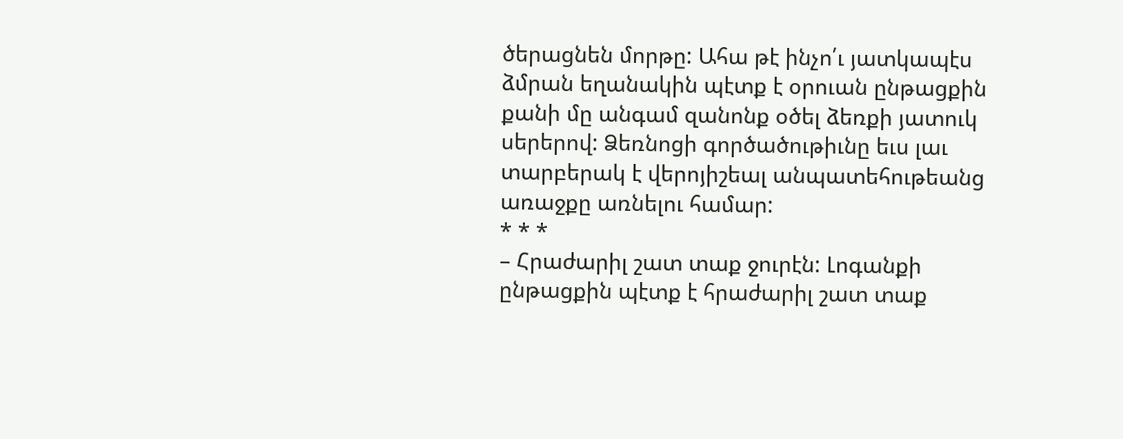ծերացնեն մորթը: Ահա թէ ինչո՛ւ յատկապէս ձմրան եղանակին պէտք է օրուան ընթացքին քանի մը անգամ զանոնք օծել ձեռքի յատուկ սերերով: Ձեռնոցի գործածութիւնը եւս լաւ տարբերակ է վերոյիշեալ անպատեհութեանց առաջքը առնելու համար:
* * *
– Հրաժարիլ շատ տաք ջուրէն: Լոգանքի ընթացքին պէտք է հրաժարիլ շատ տաք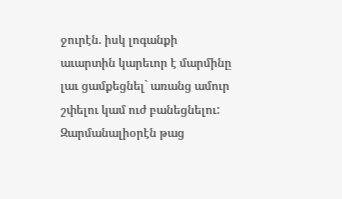ջուրէն. իսկ լոգանքի աւարտին կարեւոր է մարմինը լաւ ցամքեցնել` առանց ամուր շփելու կամ ուժ բանեցնելու: Զարմանալիօրէն թաց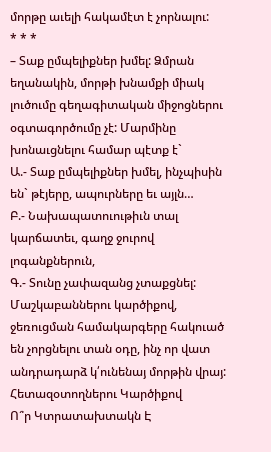մորթը աւելի հակամէտ է չորնալու:
* * *
– Տաք ըմպելիքներ խմել: Ձմրան եղանակին, մորթի խնամքի միակ լուծումը գեղագիտական միջոցներու օգտագործումը չէ: Մարմինը խոնաւցնելու համար պէտք է`
Ա.- Տաք ըմպելիքներ խմել, ինչպիսին են` թէյերը, ապուրները եւ այլն…
Բ.- Նախապատուութիւն տալ կարճատեւ, գաղջ ջուրով լոգանքներուն,
Գ.- Տունը չափազանց չտաքցնել: Մաշկաբաններու կարծիքով, ջեռուցման համակարգերը հակուած են չորցնելու տան օդը, ինչ որ վատ անդրադարձ կ՛ունենայ մորթին վրայ:
Հետազօտողներու Կարծիքով
Ո՞ր Կտրատախտակն Է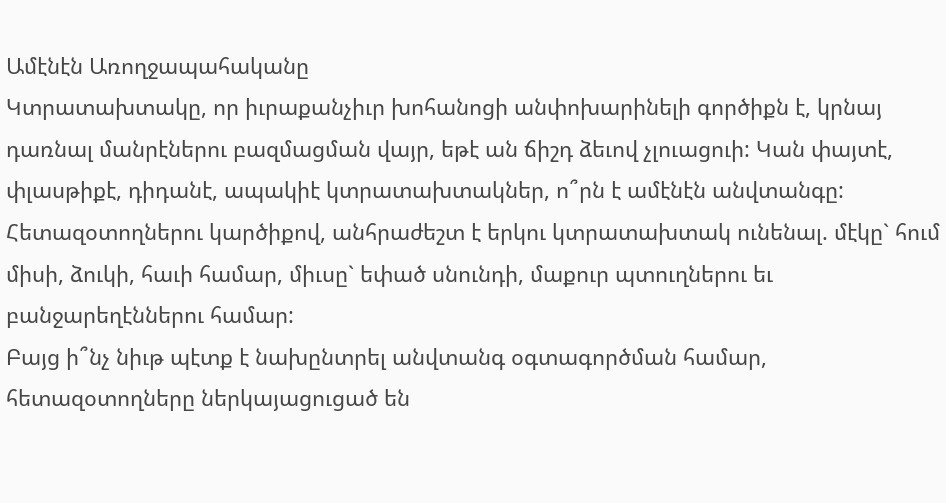Ամէնէն Առողջապահականը
Կտրատախտակը, որ իւրաքանչիւր խոհանոցի անփոխարինելի գործիքն է, կրնայ դառնալ մանրէներու բազմացման վայր, եթէ ան ճիշդ ձեւով չլուացուի: Կան փայտէ, փլասթիքէ, դիդանէ, ապակիէ կտրատախտակներ, ո՞րն է ամէնէն անվտանգը:
Հետազօտողներու կարծիքով, անհրաժեշտ է երկու կտրատախտակ ունենալ. մէկը` հում միսի, ձուկի, հաւի համար, միւսը` եփած սնունդի, մաքուր պտուղներու եւ բանջարեղէններու համար:
Բայց ի՞նչ նիւթ պէտք է նախընտրել անվտանգ օգտագործման համար, հետազօտողները ներկայացուցած են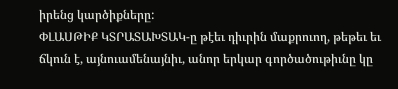իրենց կարծիքները:
ՓԼԱՍԹԻՔ ԿՏՐԱՏԱԽՏԱԿ-ը թէեւ դիւրին մաքրուող, թեթեւ եւ ճկուն է, այնուամենայնիւ, անոր երկար գործածութիւնը կը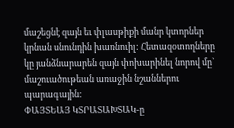մաշեցնէ զայն եւ փլասթիքի մանր կտորներ կրնան սնունդին խառնուիլ: Հետազօտողները կը յանձնարարեն զայն փոխարինել նորով մը` մաշուածութեան առաջին նշաններու պարագային:
ՓԱՅՏԵԱՅ ԿՏՐԱՏԱԽՏԱԿ-ը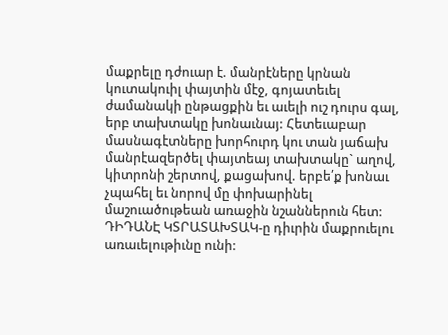մաքրելը դժուար է. մանրէները կրնան կուտակուիլ փայտին մէջ, գոյատեւել ժամանակի ընթացքին եւ աւելի ուշ դուրս գալ, երբ տախտակը խոնաւնայ: Հետեւաբար մասնագէտները խորհուրդ կու տան յաճախ մանրէազերծել փայտեայ տախտակը` աղով, կիտրոնի շերտով, քացախով. երբե՛ք խոնաւ չպահել եւ նորով մը փոխարինել մաշուածութեան առաջին նշաններուն հետ:
ԴԻԴԱՆԷ ԿՏՐԱՏԱԽՏԱԿ-ը դիւրին մաքրուելու առաւելութիւնը ունի: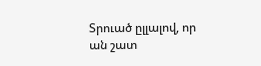Տրուած ըլլալով, որ ան շատ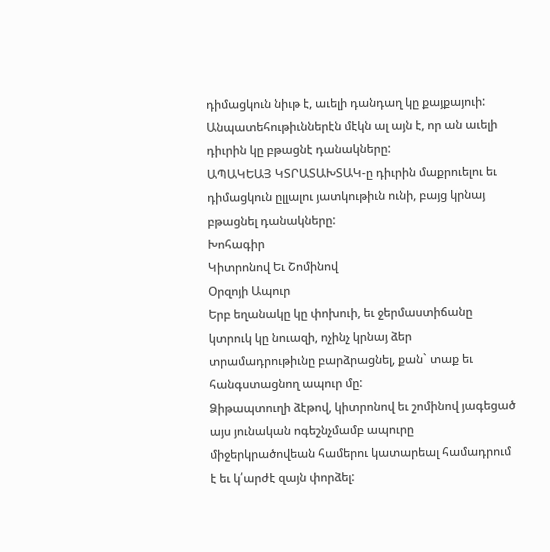դիմացկուն նիւթ է, աւելի դանդաղ կը քայքայուի: Անպատեհութիւններէն մէկն ալ այն է, որ ան աւելի դիւրին կը բթացնէ դանակները:
ԱՊԱԿԵԱՅ ԿՏՐԱՏԱԽՏԱԿ-ը դիւրին մաքրուելու եւ դիմացկուն ըլլալու յատկութիւն ունի, բայց կրնայ բթացնել դանակները:
Խոհագիր
Կիտրոնով Եւ Շոմինով
Օրզոյի Ապուր
Երբ եղանակը կը փոխուի, եւ ջերմաստիճանը կտրուկ կը նուազի, ոչինչ կրնայ ձեր տրամադրութիւնը բարձրացնել, քան` տաք եւ հանգստացնող ապուր մը:
Ձիթապտուղի ձէթով, կիտրոնով եւ շոմինով յագեցած այս յունական ոգեշնչմամբ ապուրը միջերկրածովեան համերու կատարեալ համադրում է եւ կ՛արժէ զայն փորձել: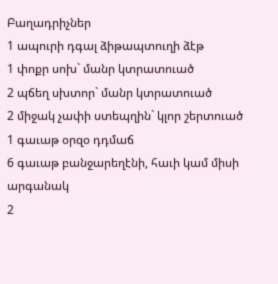Բաղադրիչներ
1 ապուրի դգալ ձիթապտուղի ձէթ
1 փոքր սոխ` մանր կտրատուած
2 պճեղ սխտոր` մանր կտրատուած
2 միջակ չափի ստեպղին` կլոր շերտուած
1 գաւաթ օրզօ դդմաճ
6 գաւաթ բանջարեղէնի, հաւի կամ միսի արգանակ
2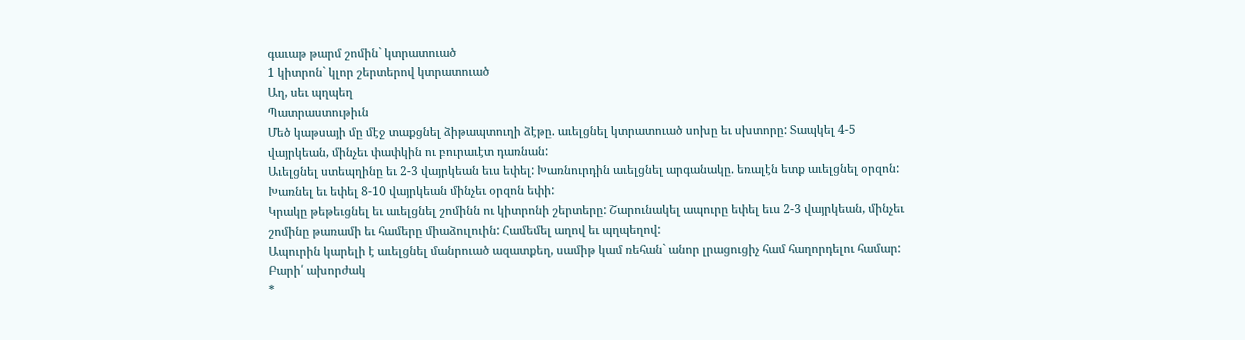գաւաթ թարմ շոմին` կտրատուած
1 կիտրոն` կլոր շերտերով կտրատուած
Աղ, սեւ պղպեղ
Պատրաստութիւն
Մեծ կաթսայի մը մէջ տաքցնել ձիթապտուղի ձէթը. աւելցնել կտրատուած սոխը եւ սխտորը: Տապկել 4-5 վայրկեան, մինչեւ փափկին ու բուրաւէտ դառնան:
Աւելցնել ստեպղինը եւ 2-3 վայրկեան եւս եփել: Խառնուրդին աւելցնել արգանակը. եռալէն ետք աւելցնել օրզոն: Խառնել եւ եփել 8-10 վայրկեան մինչեւ օրզոն եփի:
Կրակը թեթեւցնել եւ աւելցնել շոմինն ու կիտրոնի շերտերը: Շարունակել ապուրը եփել եւս 2-3 վայրկեան, մինչեւ շոմինը թառամի եւ համերը միաձուլուին: Համեմել աղով եւ պղպեղով:
Ապուրին կարելի է աւելցնել մանրուած ազատքեղ, սամիթ կամ ռեհան` անոր լրացուցիչ համ հաղորդելու համար:
Բարի՛ ախորժակ
*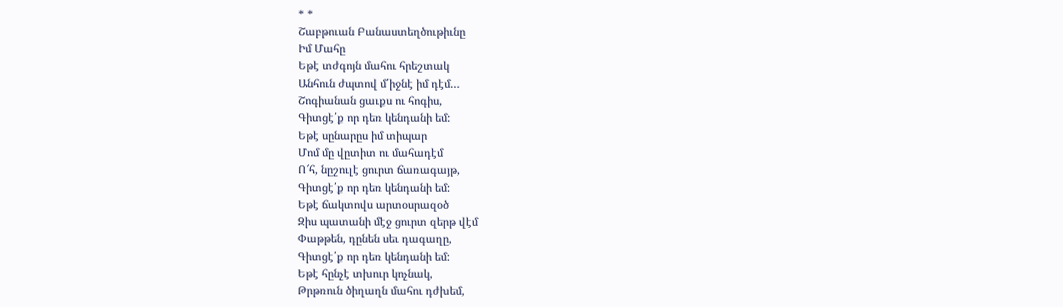* *
Շաբթուան Բանաստեղծութիւնը
Իմ Մահը
Եթէ տժգոյն մահու հրեշտակ
Անհուն ժպտով մ՛իջնէ իմ դէմ…
Շոգիանան ցաւքս ու հոգիս,
Գիտցէ՛ք որ դեռ կենդանի եմ:
Եթէ սընարըս իմ տիպար
Մոմ մը վըտիտ ու մահադէմ
Ո՜հ, նըշուլէ ցուրտ ճառագայթ,
Գիտցէ՛ք որ դեռ կենդանի եմ:
Եթէ ճակտովս արտօսրազօծ
Զիս պատանի մէջ ցուրտ զերթ վէմ
Փաթթեն, դընեն սեւ դագաղը,
Գիտցէ՛ք որ դեռ կենդանի եմ:
Եթէ հընչէ տխուր կոչնակ,
Թրթռուն ծիղաղն մահու դժխեմ,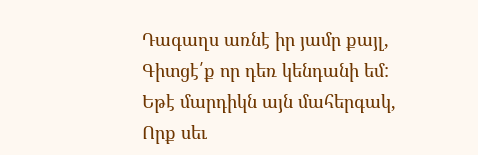Դագաղս առնէ իր յամր քայլ,
Գիտցէ՛ք որ դեռ կենդանի եմ:
Եթէ մարդիկն այն մահերգակ,
Որք սեւ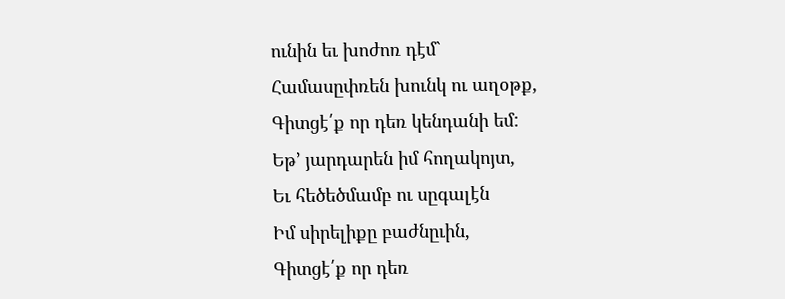ունին եւ խոժոռ դէմ`
Համասըփռեն խունկ ու աղօթք,
Գիտցէ՛ք որ դեռ կենդանի եմ:
Եթ’ յարդարեն իմ հողակոյտ,
Եւ հեծեծմամբ ու սըգալէն
Իմ սիրելիքը բաժնըւին,
Գիտցէ՛ք որ դեռ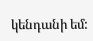կենդանի եմ: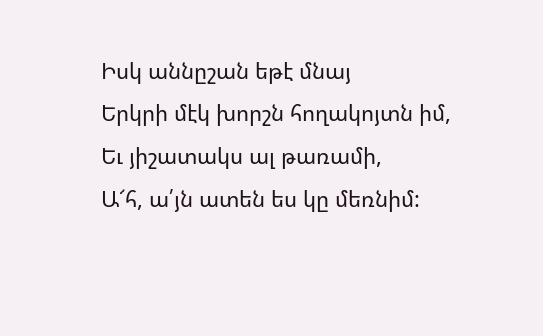Իսկ աննըշան եթէ մնայ
Երկրի մէկ խորշն հողակոյտն իմ,
Եւ յիշատակս ալ թառամի,
Ա՜հ, ա՛յն ատեն ես կը մեռնիմ: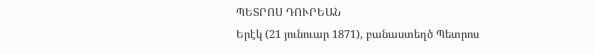ՊԵՏՐՈՍ ԴՈՒՐԵԱՆ
Երէկ (21 յունուար 1871), բանաստեղծ Պետրոս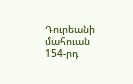Դուրեանի մահուան 154-րդ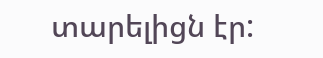տարելիցն էր: